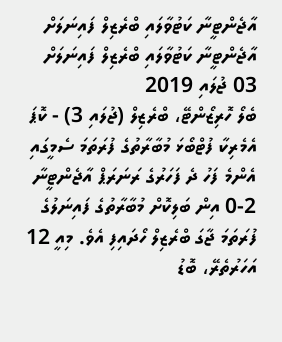އާޖެންޓީނާ ކަޓުވާލައި ބްރެޒިލް ފައިނަލަށް
އާޖެންޓީނާ ކަޓުވާލައި ބްރެޒިލް ފައިނަލަށް
03 ޖުލައި 2019
ބެލޯ ހޮރިޒޯންޓޭ، ބްރެޒިލް (ޖުލައި 3) - ކޮޕަ އެމެރިކާ ފުޓްބޯޅަ މުބާރާތުގެ ފުރަތަމަ ސެމީގައި އެންމެ ފަހު ދެ ފަހަރުގެ ރަނަރަޕް އާޖެންޓީނާ 2-0 އިން ބަލިކޮށް މުބާރާތުގެ ފައިނަލުގެ ފުރަތަމަ ޖާގަ ބްރެޒިލް ހޯދައިފި އެވެ. މިއީ 12 އަހަރުތެރޭ، ބޮޑު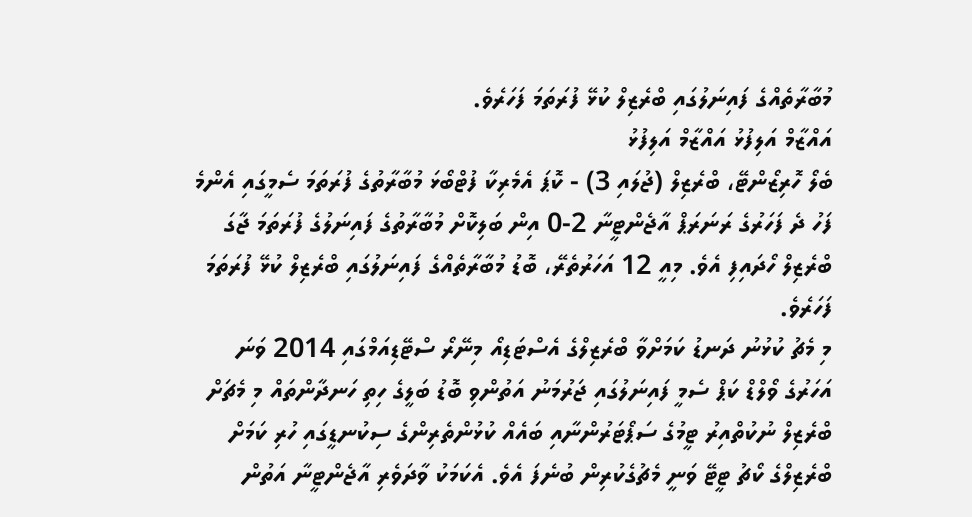މުބާރާތެއްގެ ފައިނަލުގައި ބްރެޒިލް ކުޅޭ ފުރަތަމަ ފަހަރެވެ.
އައްޒާމް އަލިފުޅު އައްޒާމް އަލިފުޅު
ބެލޯ ހޮރިޒޯންޓޭ، ބްރެޒިލް (ޖުލައި 3) - ކޮޕަ އެމެރިކާ ފުޓްބޯޅަ މުބާރާތުގެ ފުރަތަމަ ސެމީގައި އެންމެ ފަހު ދެ ފަހަރުގެ ރަނަރަޕް އާޖެންޓީނާ 2-0 އިން ބަލިކޮށް މުބާރާތުގެ ފައިނަލުގެ ފުރަތަމަ ޖާގަ ބްރެޒިލް ހޯދައިފި އެވެ. މިއީ 12 އަހަރުތެރޭ، ބޮޑު މުބާރާތެއްގެ ފައިނަލުގައި ބްރެޒިލް ކުޅޭ ފުރަތަމަ ފަހަރެވެ.
މި މެޗު ކުޅުނު ދަނޑު ކަމަށްވާ ބްރެޒިލްގެ އެސްޓަޑިއޯ މިނޭރޯ ސްޓޭޑިއަމްގައި 2014 ވަނަ އަހަރުގެ ވޯލްޑް ކަޕް ސެމީ ފައިނަލުގައި ޖަރުމަނު އަތުންވި ބޮޑު ބަލީގެ ހިތި ހަނދާންތައް މި މެޗަށް ބްރެޒިލް ނުކުތްއިރު ޓީމުގެ ސަޕޯޓަރުންނާއި ބައެއް ކުޅުންތެރިންގެ ސިކުނޑީގައި ހުރި ކަމަށް ބްރެޒިލްގެ ކޯޗު ޓީޓޭ ވަނީ މެޗުގެކުރިން ބުނެފަ އެވެ. އެކަމަކު ވާދަވެރި އާޖެންޓީނާ އަތުން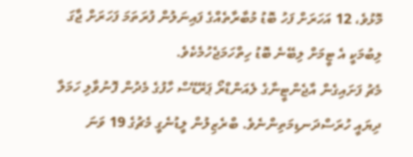މޮޅުވެ، 12 އަހަރަށް ފަހު ބޮޑު މުބާރާތެއްގެ ފައިނަލުން ފުރަތަމަ ފަހަރަށް ޖާގަ ލިބުމަކީ އެ ޓީމަށް ލިބޭނެ ބޮޑު ހިތްހަމަޖެހުމެކެވެ.
މެޗު ފަށައިގެން އާޖެންޓީނާގެ ލެއަންޑްރޯ ޕަރޭޑޭސް ހާފުގެ މެދުން ފޮނުވާލި ހަމަލާ ދިޔައީ ހުރަސްދަނޑިމަތިންނެވެ. ބްރެޒިލުން ލީޑުނެގީ މެޗުގެ 19 ވަނަ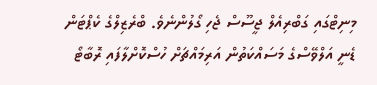މިނިޓްގައި ގަބްރިއެލް ޖީސޫސް ޖެހި ގޯލުންނެވެ. ބްރެޒިލްގެ ކެޕްޓަން ޑެނީ އަލްވޭސްގެ މަސައްކަތުން އަރިމައްޗަށް ހުސްކޮށްލާފައި ރޮބާޓޯ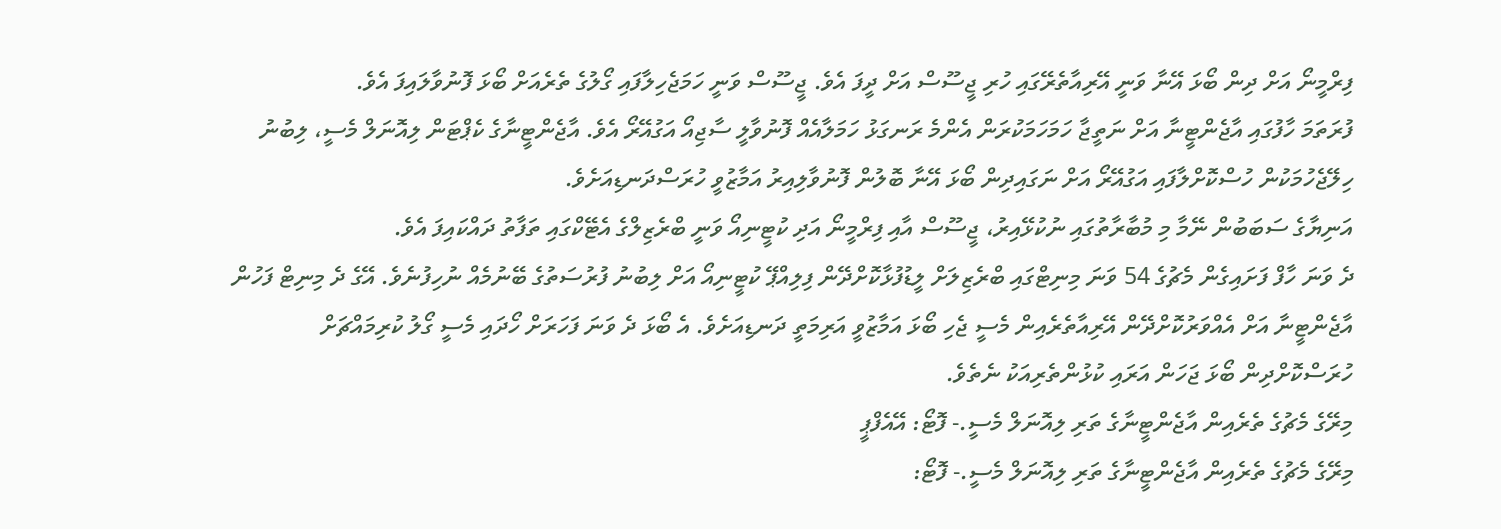ފިރްމީނޯ އަށް ދިން ބޯޅަ އޭނާ ވަނީ އޭރިއާތެރޭގައި ހުރި ޖީސޫސް އަށް ދީފަ އެވެ. ޖީސޫސް ވަނީ ހަމަޖެހިލާފައި ގޯލުގެ ތެރެއަށް ބޯޅަ ފޮނުވާލައިފަ އެވެ.
ފުރަތަމަ ހާފުގައި އާޖެންޓީނާ އަށް ނަތީޖާ ހަމަހަމަކުރަން އެންމެ ރަނގަޅު ހަމަލާއެއް ފޮނުވާލީ ސާޖިއޯ އަގުއޭރޯ އެވެ. އާޖެންޓީނާގެ ކެޕްޓަން ލިއޮނަލް މެސީ، ލިބުނު ހިލޭޖެހުމަކުން ހުސްކޮށްލާފައި އަގުއޭރޯ އަށް ނަގައިދިން ބޯޅަ އޭނާ ބޮލުން ފޮނުވާލިއިރު އަމާޒުވީ ހުރަސްދަނޑިއަށެވެ.
އަނިޔާގެ ސަބަބުން ނޭމާ މި މުބާރާތުގައި ނުކުޅޭއިރު، ޖީސޫސް އާއި ފިރްމީނޯ އަދި ކުޓީނިއޯ ވަނީ ބްރެޒިލްގެ އެޓޭކްގައި ތަފާތު ދައްކައިފަ އެވެ.
ދެ ވަނަ ހާފް ފަށައިގެން މެޗުގެ 54 ވަނަ މިނިޓްގައި ބްރެޒިލަށް ލީޑުފުޅާކޮށްދޭން ފިލިއްޕޭ ކުޓީނިއޯ އަށް ލިބުނު ފުރުސަތުގެ ބޭނުމެއް ނުހިފުނެވެ. އޭގެ ދެ މިނިޓް ފަހުން އާޖެންޓީނާ އަށް އެއްވަރުކޮށްދޭން އޭރިއާތެރެއިން މެސީ ޖެހި ބޯޅަ އަމާޒުވީ އަރިމަތީ ދަނޑިއަށެވެ. އެ ބޯޅަ ދެ ވަނަ ފަހަރަށް ހޯދައި މެސީ ގޯލު ކުރިމައްޗަށް ހުރަސްކޮށްދިން ބޯޅަ ޖަހަން އަރައި ކުޅުންތެރިއަކު ނެތެވެ.
މިރޭގެ މެޗުގެ ތެރެއިން އާޖެންޓީނާގެ ތަރި ލިއޮނަލް މެސީ.- ފޮޓޯ: އޭއެފްޕީ
މިރޭގެ މެޗުގެ ތެރެއިން އާޖެންޓީނާގެ ތަރި ލިއޮނަލް މެސީ.- ފޮޓޯ: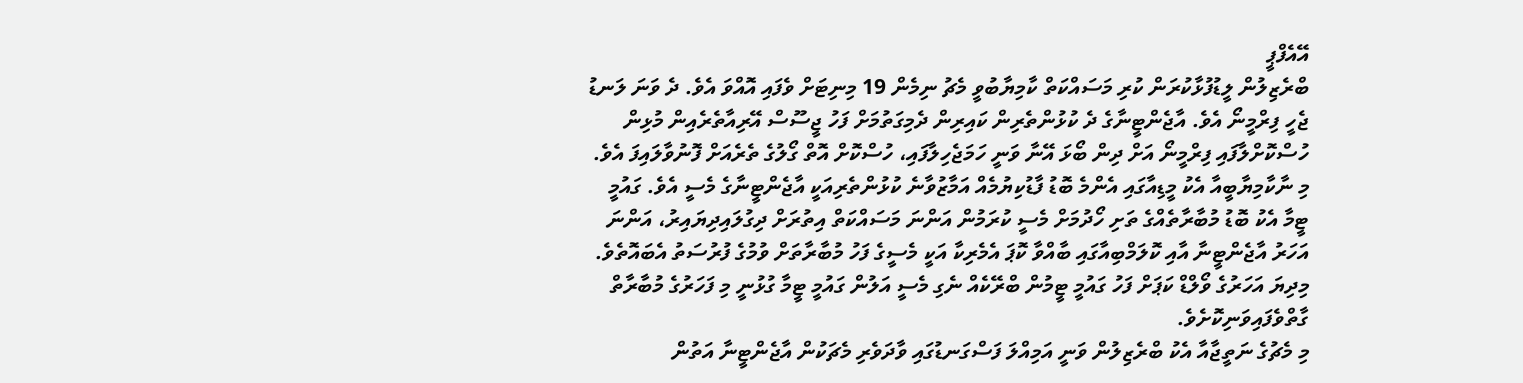އޭއެފްޕީ
ބްރެޒިލުން ލީޑުފުޅާކުރަން ކުރި މަސައްކަތް ކާމިޔާބުވީ މެޗު ނިމެން 19 މިނިޓަށް ވެފައި އޮއްވަ އެވެ. ދެ ވަނަ ލަނޑު ޖެހީ ފިރްމީނޯ އެވެ. އާޖެންޓީނާގެ ދެ ކުޅުންތެރިން ކައިރިން ދެމިގަތުމަށް ފަހު ޖީސޫސް އޭރިއާތެރެއިން މުޅިން ހުސްކޮށްލާފައި ފިރްމީނޯ އަށް ދިން ބޯޅަ އޭނާ ވަނީ ހަމަޖެހިލާފައި، ހުސްކޮށް އޮތް ގޯލުގެ ތެރެއަށް ފޮނުވާލައިފަ އެވެ.
މި ނާކާމިޔާބީއާ އެކު މީޑިއާގައި އެންމެ ބޮޑު ފާޑުކިޔުމެއް އަމާޒުވާނެ ކުޅުންތެރިއަކީ އާޖެންޓީނާގެ މެސީ އެވެ. ގައުމީ ޓީމާ އެކު ބޮޑު މުބާރާތެއްގެ ތަށި ހޯދުމަށް މެސީ ކުރަމުން އަންނަ މަސައްކަތް އިތުރަށް ދިގުލައިދިޔައިރު، އަންނަ އަހަރު އާޖެންޓީނާ އާއި ކޮލަމްބިއާގައި ބާއްވާ ކޮޕަ އެމެރިކާ އަކީ މެސީގެ ފަހު މުބާރާތަށް ވުމުގެ ފުރުސަތު އެބައޮތެވެ. މިދިޔަ އަހަރުގެ ވޯލްޑް ކަޕަށް ފަހު ގައުމީ ޓީމުން ބްރޭކެއް ނެގި މެސީ އަލުން ގައުމީ ޓީމާ ގުޅުނީ މި ފަހަރުގެ މުބާރާތް ގާތްވެފައިވަނިކޮށެވެ.
މި މެޗުގެ ނަތީޖާއާ އެކު ބްރެޒިލުން ވަނީ އަމިއްލަ ފަސްގަނޑުގައި ވާދަވެރި މެޗަކުން އާޖެންޓީނާ އަތުން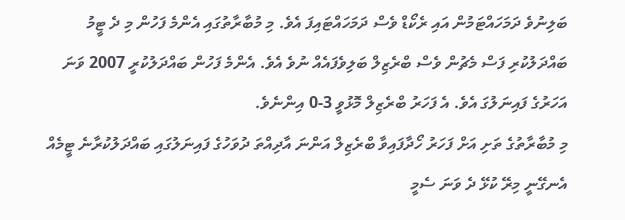ބަލިނުވެ ދަމަހައްޓަމުން އައި ރެކޯޑް ވެސް ދަމަހައްޓައިފަ އެވެ. މި މުބާރާތުގައި އެންމެ ފަހުން މި ދެ ޓީމު ބައްދަލުކުރި ފަސް މެޗުން ވެސް ބްރެޒިލް ބަލިވެފައެއް ނުވެ އެވެ. އެންމެ ފަހުން ބައްދަލުކުރީ 2007 ވަނަ އަހަރުގެ ފައިނަލުގަ އެވެ. އެ ފަހަރު ބްރެޒިލް މޮޅުވީ 3-0 އިންނެވެ.
މި މުބާރާތުގެ ތަށި އަށް ފަހަރު ހޯދާފައިވާ ބްރެޒިލް އަންނަ އާދިއްތަ ދުވަހުގެ ފައިނަލުގައި ބައްދަލުކުރާނެ ޓީމެއް އެނގޭނީ މިރޭ ކުޅޭ ދެ ވަނަ ސެމީ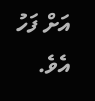އަށް ފަހު އެވެ.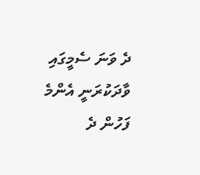ދެ ވަނަ ސެމީގައި ވާދަކުރަނީ އެންމެ ފަހުން ދެ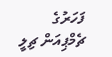ފަހަރުގެ ޗެމްޕިއަން ޗިލީ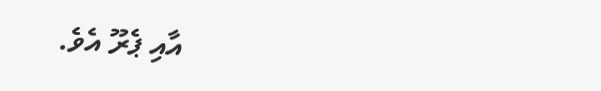އާއި ޕެރޫ އެވެ.